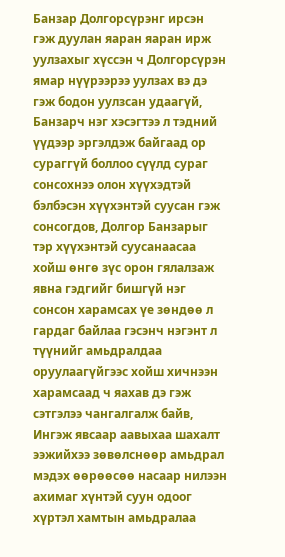Банзар Долгорсүрэнг ирсэн гэж дуулан яаран яаран ирж уулзахыг хүссэн ч Долгорсүрэн ямар нүүрээрээ уулзах вэ дэ гэж бодон уулзсан удаагүй, Банзарч нэг хэсэгтээ л тэдний үүдээр эргэлдэж байгаад ор сураггүй боллоо сүүлд сураг сонсохнээ олон хүүхэдтэй бэлбэсэн хүүхэнтэй суусан гэж сонсогдов, Долгор Банзарыг тэр хүүхэнтэй суусанаасаа хойш өнгө зүс орон гялалзаж явна гэдгийг бишгүй нэг сонсон харамсах үе зөндөө л гардаг байлаа гэсэнч нэгэнт л түүнийг амьдралдаа оруулаагүйгээс хойш хичнээн харамсаад ч яахав дэ гэж сэтгэлээ чангалгалж байв, Ингэж явсаар аавыхаа шахалт ээжийхээ зөвөлснөөр амьдрал мэдэх өөрөөсөө насаар нилээн ахимаг хүнтэй суун одоог хүртэл хамтын амьдралаа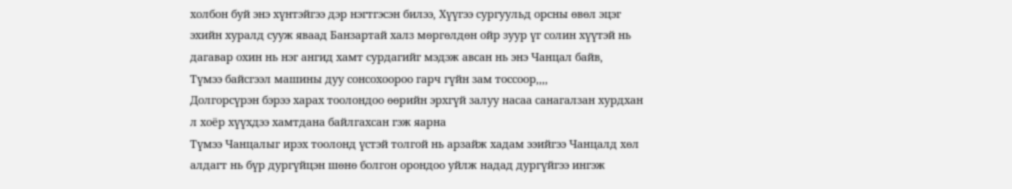холбон буй энэ хүнтэйгээ дэр нэгтгэсэн билээ, Хүүгээ сургуульд орсны өвөл эцэг эхийн хуралд сууж яваад Банзартай халз мөргөлдөн ойр зуур үг солин хүүтэй нь дагавар охин нь нэг ангид хамт сурдагийг мэдэж авсан нь энэ Чанцал байв,
Түмээ байсгээл машины дуу сонсохоороо гарч гүйн зам тоссоор,,,,
Долгорсүрэн бэрээ харах тоолондоо өөрийн эрхгүй залуу насаа санагалзан хурдхан л хоёр хүүхдээ хамтдана байлгахсан гэж яарна
Түмээ Чанцалыг ирэх тоолонд үстэй толгой нь арзайж хадам ээийгээ Чанцалд хөл алдагт нь бүр дургүйцэн шөнө болгон орондоо уйлж надад дургүйгээ ингэж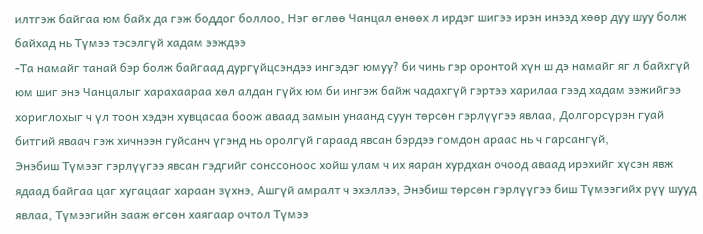илтгэж байгаа юм байх да гэж боддог боллоо, Нэг өглөө Чанцал өнөөх л ирдэг шигээ ирэн инээд хөөр дуу шуу болж байхад нь Түмээ тэсэлгүй хадам ээждээ
-Та намайг танай бэр болж байгаад дургүйцсэндээ ингэдэг юмуу? би чинь гэр оронтой хүн ш дэ намайг яг л байхгүй юм шиг энэ Чанцалыг харахаараа хөл алдан гүйх юм би ингэж байж чадахгүй гэртээ харилаа гээд хадам ээжийгээ хориглохыг ч үл тоон хэдэн хувцасаа боож аваад замын унаанд суун төрсөн гэрлүүгээ явлаа, Долгорсүрэн гуай битгий яваач гэж хичнээн гуйсанч үгэнд нь оролгүй гараад явсан бэрдээ гомдон араас нь ч гарсангүй,
Энэбиш Түмээг гэрлүүгээ явсан гэдгийг сонссоноос хойш улам ч их яаран хурдхан очоод аваад ирэхийг хүсэн явж ядаад байгаа цаг хугацааг хараан зүхнэ, Ашгүй амралт ч эхэллээ, Энэбиш төрсөн гэрлүүгээ биш Түмээгийх рүү шууд явлаа, Түмээгийн зааж өгсөн хаягаар очтол Түмээ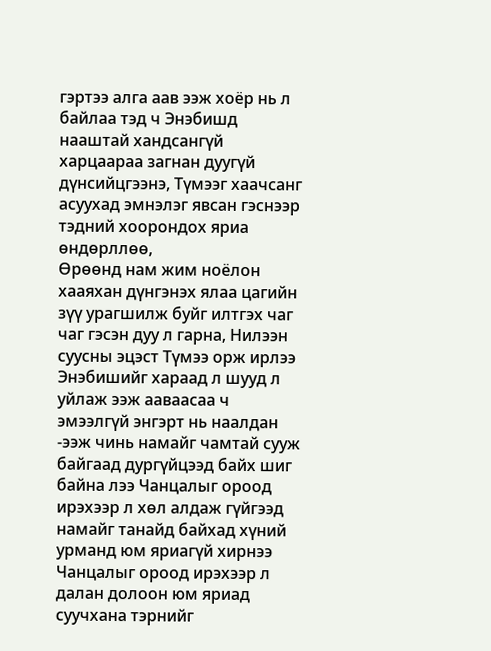гэртээ алга аав ээж хоёр нь л байлаа тэд ч Энэбишд нааштай хандсангүй харцаараа загнан дуугүй дүнсийцгээнэ, Түмээг хаачсанг асуухад эмнэлэг явсан гэснээр тэдний хоорондох яриа өндөрллөө,
Өрөөнд нам жим ноёлон хааяхан дүнгэнэх ялаа цагийн зүү урагшилж буйг илтгэх чаг чаг гэсэн дуу л гарна, Нилээн суусны эцэст Түмээ орж ирлээ Энэбишийг хараад л шууд л уйлаж ээж ааваасаа ч эмээлгүй энгэрт нь наалдан
-ээж чинь намайг чамтай сууж байгаад дургүйцээд байх шиг байна лээ Чанцалыг ороод ирэхээр л хөл алдаж гүйгээд намайг танайд байхад хүний урманд юм яриагүй хирнээ Чанцалыг ороод ирэхээр л далан долоон юм яриад суучхана тэрнийг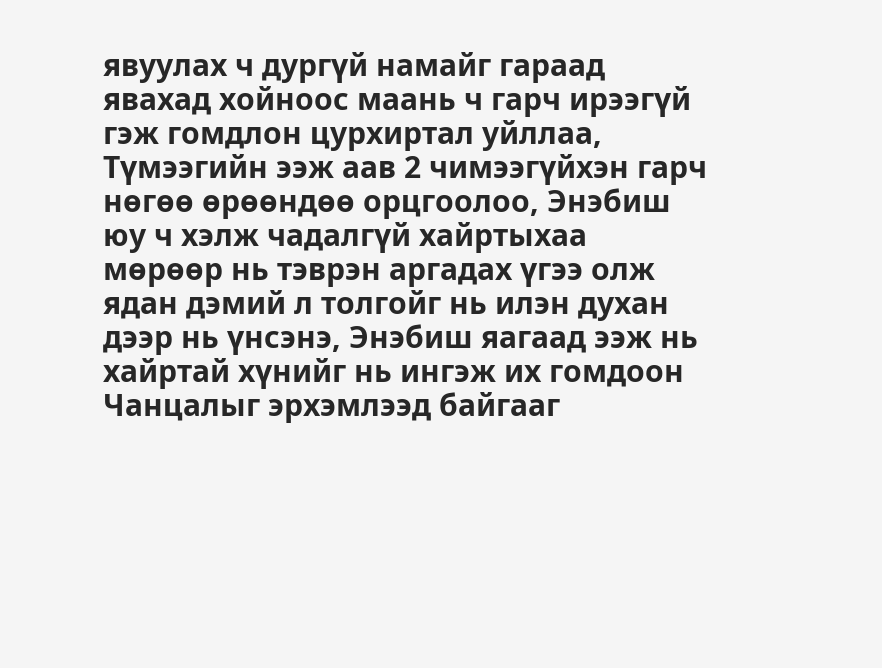явуулах ч дургүй намайг гараад явахад хойноос маань ч гарч ирээгүй гэж гомдлон цурхиртал уйллаа, Түмээгийн ээж аав 2 чимээгүйхэн гарч нөгөө өрөөндөө орцгоолоо, Энэбиш юу ч хэлж чадалгүй хайртыхаа мөрөөр нь тэврэн аргадах үгээ олж ядан дэмий л толгойг нь илэн духан дээр нь үнсэнэ, Энэбиш яагаад ээж нь хайртай хүнийг нь ингэж их гомдоон Чанцалыг эрхэмлээд байгааг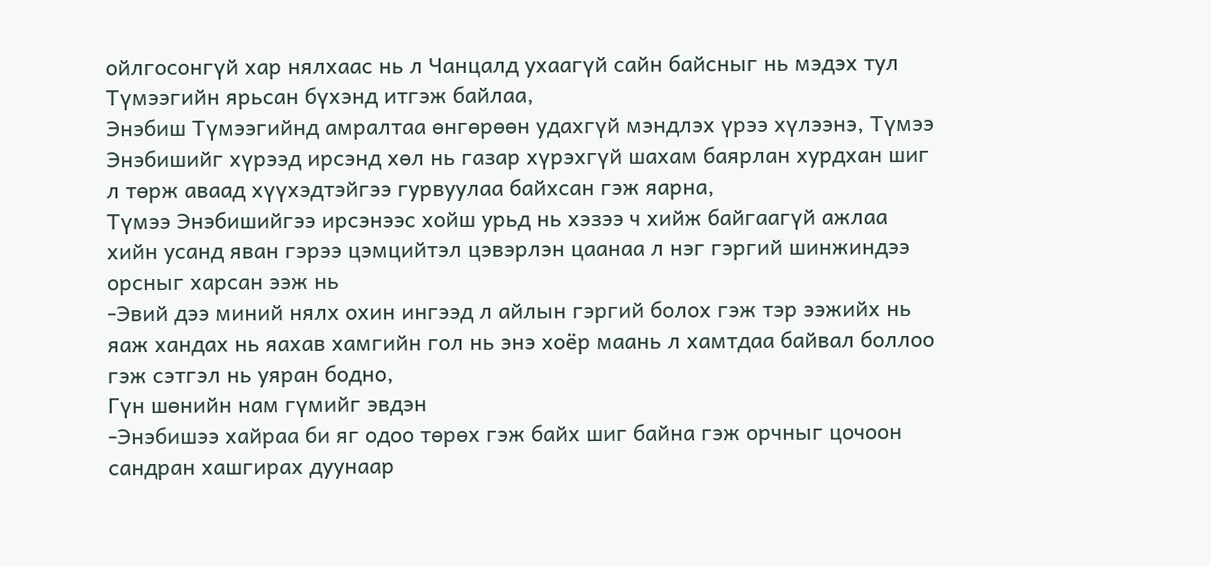ойлгосонгүй хар нялхаас нь л Чанцалд ухаагүй сайн байсныг нь мэдэх тул Түмээгийн ярьсан бүхэнд итгэж байлаа,
Энэбиш Түмээгийнд амралтаа өнгөрөөн удахгүй мэндлэх үрээ хүлээнэ, Түмээ Энэбишийг хүрээд ирсэнд хөл нь газар хүрэхгүй шахам баярлан хурдхан шиг л төрж аваад хүүхэдтэйгээ гурвуулаа байхсан гэж яарна,
Түмээ Энэбишийгээ ирсэнээс хойш урьд нь хэзээ ч хийж байгаагүй ажлаа хийн усанд яван гэрээ цэмцийтэл цэвэрлэн цаанаа л нэг гэргий шинжиндээ орсныг харсан ээж нь
-Эвий дээ миний нялх охин ингээд л айлын гэргий болох гэж тэр ээжийх нь яаж хандах нь яахав хамгийн гол нь энэ хоёр маань л хамтдаа байвал боллоо гэж сэтгэл нь уяран бодно,
Гүн шөнийн нам гүмийг эвдэн
-Энэбишээ хайраа би яг одоо төрөх гэж байх шиг байна гэж орчныг цочоон сандран хашгирах дуунаар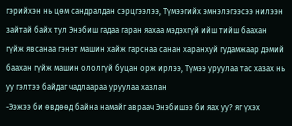гэрийхэн нь цөм сандралдан сэрцгээлээ, Түмээгийх эмнэлэгээсээ нилээн зайтай байх тул Энэбиш гадаа гаран яахаа мэдэхгүй ийш тийш баахан гүйж явсанаа гэнэт машин хайж гарснаа санан харанхуй гудамжаар дэмий баахан гүйж машин ололгүй буцан орж ирлээ, Түмээ уруулаа тас хазах нь уу гэлтээ байдаг чадлаараа уруулаа хазлан
-Ээжээ би өвдөөд байна намайг авраач Энэбишээ би яах уу? яг үхэх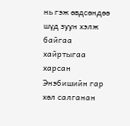нь гэж өвдсөндөө шүд зуун хэлж байгаа хайртыгаа харсан Энэбишийн гар хөл салганан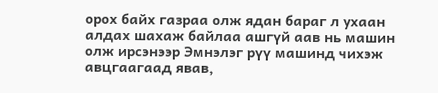орох байх газраа олж ядан бараг л ухаан алдах шахаж байлаа ашгүй аав нь машин олж ирсэнээр Эмнэлэг рүү машинд чихэж авцгаагаад явав,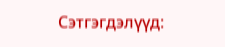Сэтгэгдэлүүд: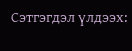Сэтгэгдэл үлдээх: